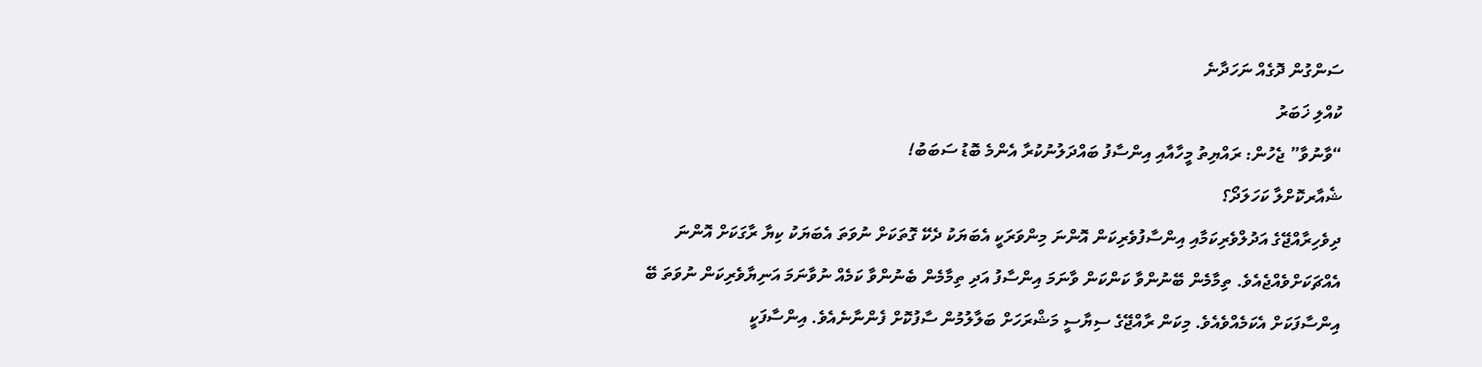ސަންގުން ދޮގެއް ނަހަދާނެ
ކުއްލި ޚަބަރު
“ވާނުވާ” ޖެހުން: ރައްޔިތު މީހާއާއި އިންސާފު ބައްދަލުނުކުރާ އެންމެ ބޮޑު ސަބަބު!
ޝެއާރކޮށްލާ ކަހަލަދޯ؟
ދިވެހިރާއްޖޭގެ އަދުލްވެރިކަމާއި އިންސާފުވެރިކަން އޮންނަ މިންވަރަކީ އެބަޔަކު ދެކޭ ގޮތަކަށް ނުވަތަ އެބަޔަކު ކިޔާ ރާގަކަށް އޮންނަ އެއްޗަކަށްވެއްޖެއެވެ. ތިމާމެން ބޭނުންވާ ކަންކަން ވާނަމަ އިންސާފު އަދި ތިމާމެން ބެނުންވާ ކަމެއް ނުވާނަމަ އަނިޔާވެރިކަން ނުވަތަ ބޭ އިންސާފަކަށް އެކަމެއްވެއެވެ. މިކަން ރާއްޖޭގެ ސިޔާސީ މަޝްރަހަށް ބަލާލުމުން ސާފުކޮށް ފެންނާނެއެވެ. އިންސާފަކީ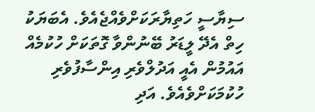ސިޔާސީ ހަތިޔާރަކަށްވެއްޖެއެވެ. އެބަޔަކު ހިތް އެދޭ ލީޑަރު ބޭނުންވާ ގޮތަކަށް ހުކުމެއް އައުމުން އެއީ އަދުލްވެރި އިންސާފުވެރި ހުކުމަކަށްވެއެވެ. އަދި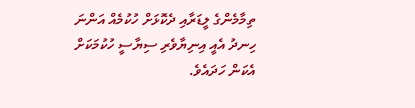ތިމާމެންގެ ލީޑަރާއި ދެކޮޅަށް ހުކުމެއް އަންނަ ހިނދު އެއީ އިނިޔާވެރި ސިޔާސީ ހުކުމަކަށް އެކަން ހަދައެވެ.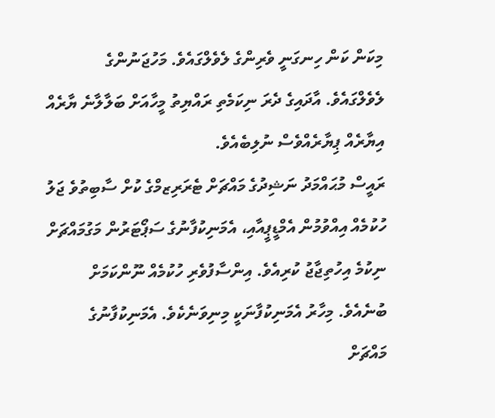މިކަން ކަން ހިނގަނީ ވެރިންގެ ލެވެލްގައެވެ. މަހުޖަނުންގެ ލެވެލްގައެވެ. އާދައިގެ ދެރަ ނިކަމެތި ރައްޔިތު މީހާއަށް ބަލާލާނެ ޔާރެއް އިޔާރެއް ޕިޔާރެއްވެސް ނުލިބެއެވެ.
ރައީސް މުޙައްމަދު ނަޝިދުގެ މައްޗަށް ޓެރަރިޒމްގެ ކުށް ސާބިތުވެ ޖަލު ހުކުމެއް އިއްވުމުން އެމްޑީޕީއާއި، އެމަނިކުފާނުގެ ސަޕޯޓަރުން މަގުމައްޗަށް ނިކުމެ އިހުތިޖާޖު ކުރިއެވެ. އިންސާފުވެރި ހުކުމެއް ނޫންކަމަށް ބުނެއެވެ. މިހާރު އެމަނިކުފާނަކީ މިނިވަނެކެވެ. އެމަނިކުފާނުގެ މައްޗަށް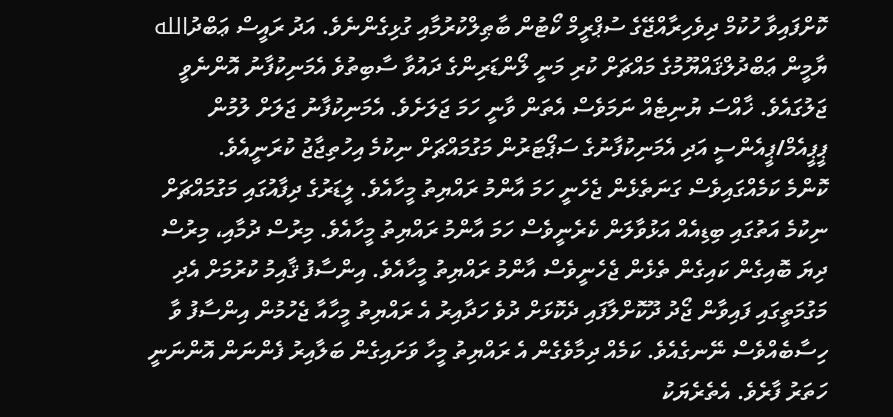ކޮށްފައިވާ ހުކުމް ދިވެހިރާއްޖޭގެ ސުޕްރީމް ކޯޓުން ބާޠިލްކުރުމާއި ގުޅިގެންނެވެ. އަދު ރައީސް ޢަބްދުالله ޔާމީން ޢަބްދުލްޤައްޔޫމުގެ މައްޗަށް ކުރި މަނީ ލޯންޑަރިންގެ ދައުވާ ސާބިތުވެ އެމަނިކުފާނު އޮންނެވީ ޖަލުގައެވެ. ޚާއްސަ ޔުނިޓެއް ނަމަވެސް އެތަން ވާނީ ހަމަ ޖަލަށެވެ. އެމަނިކުފާނު ޖަލަށް ލުމުން ޕީޕީއެމް/ޕީއެންސީ އަދި އެމަނިކުފާނުގެ ސަޕޯޓަރުން މަގުމައްޗަށް ނިކުމެ އިހުތިޖާޖު ކުރަނީއެވެ.
ކޮންމެ ކަމެއްގައިވެސް ގަނަތެޅެން ޖެހެނީ ހަމަ އާންމު ރައްޔިތު މީހާއެވެ. ލީޑަރުގެ ދިފާއުގައި މަގުމައްޗަށް ނިކުމެ އަތުގައި ބިޑިއެއް އަޅުވާލަން ކެރެނީވެސް ހަމަ އާންމު ރައްޔިތު މީހާއެވެ. މިރުސް ދުމާއި، މިރުސް ދިޔަ ބޮއިގެން ކައިގެން ތެޅެން ޖެހެނީވެސް އާންމު ރައްޔިތު މީހާއެވެ. އިންސާފު ޤާއިމު ކުރުމަށް އެދި މަގުމަތީގައި ފައިވާން ޖޯދު ދޫކޮށްލާފައި ދެކޮޅަށް ދުވެ ހަދާއިރު އެ ރައްޔިތު މީހާއާ ޖެހުމުން އިންސާފު ވާ ހިސާބެއްވެސް ނޭނގެއެވެ. ކަމެއް ދިމާވެގެން އެ ރައްޔިތު މީހާ ވަށައިގެން ބަލާއިރު ފެންނަން އޮންނަނީ ހަތަރު ފާރެވެ. އެތެރެޔަކު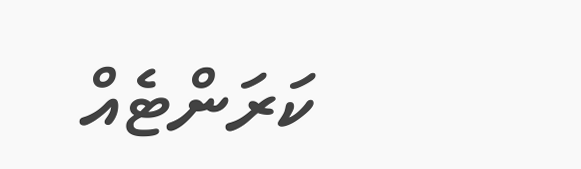ކަރަންޓެއް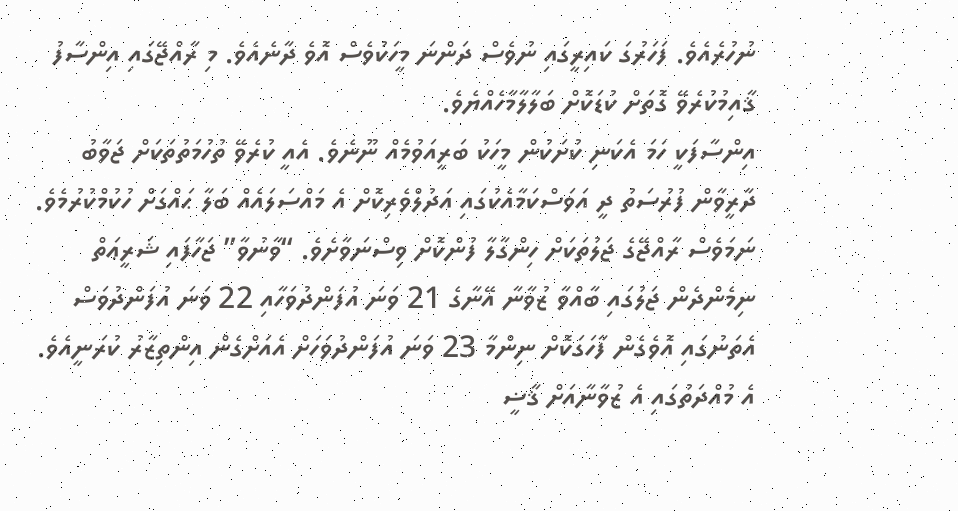ނުހުރެއެވެ. ފަހަރުގަ ކައިރީގައި ނުވެސް ދަންނަ މީހަކުވެސް އޮވެ ދާނެއެވެ. މި ރާއްޖޭގައި އިންސާފު ޤާއިމުކުރެވޭ ގޮތަށް ކުޑަކޮށް ބަލާލާމާހެއްޔެވެ.
އިންސާފަކީ ހަމަ އެކަނި ކުށަކުން މީހަކު ބަރީއަވުމެއް ނޫނެވެ. އެއީ ކުރެވޭ ތުހުމަތުތަކަށް ޖަވާބު ދާރީވާން ފުރުސަތު ދީ އަވަސްކަމާއެކުގައި އަދުލްވެރިކޮށް އެ މައްސަލައެއް ބަލާ ޙައްގަށް ހުކުމްކުރުމެވެ. ނަމަވެސް ރާއްޖޭގެ ޖަލުތަކަށް ހިންގާލާ ފުންކޮށް ވިސްނަވާށެވެ. “ވާނުވާ” ޖަހާފައި ޝަރީޢަތް ނިމެންދެން ޖަލުގައި ބާއްވާ ޒުވާނާ އޭނާގެ 21 ވަނަ އުފަންދުވަހާއި 22 ވަނަ އުފަންދުވަސް އެތަނުގައި އޮވެގެން ފާހަގަކޮށް ނިންމާ 23 ވަނަ އުފަންދުވަހަށް އެއަށްގެން އިންތިޒާރު ކުރަނީއެވެ. އެ މުއްދަތުގައި އެ ޒުވާނާއަށް ޤާޟީ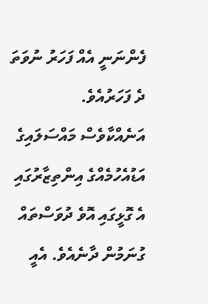ފެންނަނީ އެއް ފަހަރު ނުވަތަ ދެ ފަހަރުއެވެ.
އަނެއްކާވެސް މައްސަލައިގެ އަޑުއެހުމެއްގެ އިންތިޒާރުގައި އެ ގޮޅީގައި އޮވެ ދުވަސްތައް ގުނަމުން ދާނެއެވެ. އެއީ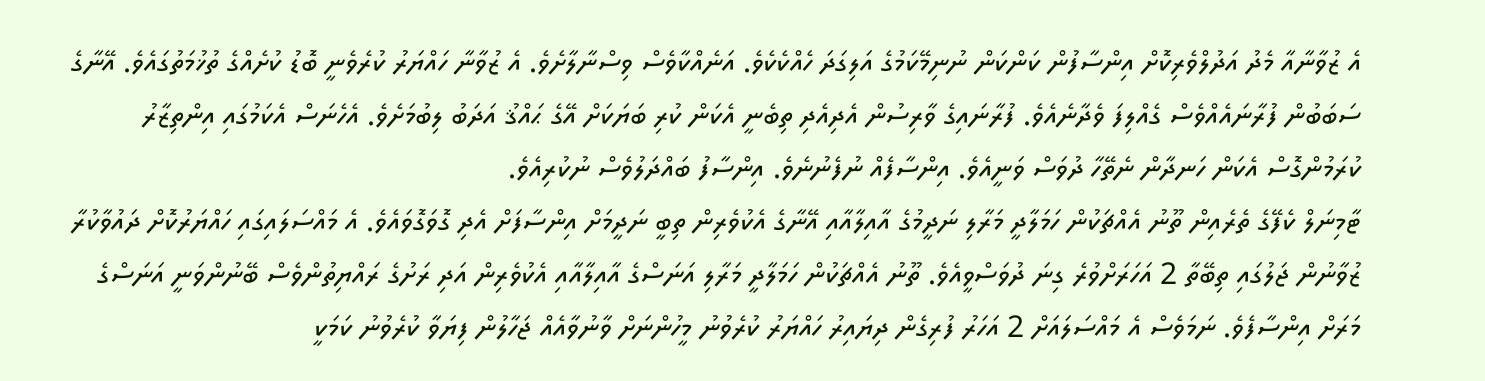އެ ޒުވާނާއާ މެދު އަދުލްވެރިކޮށް އިންސާފުން ކަންކަން ނުނިމޭކަމުގެ އަލިގަދަ ހެއްކެކެވެ. އަނެއްކާވެސް ވިސްނާލާށެވެ. އެ ޒުވާނާ ހައްޔަރު ކުރެވެނީ ބޮޑު ކުށެއްގެ ތުޚުމަތުގައެވެ. އޭނާގެ ސަބަބުން ފުރާނައެއްވެސް ގެއްލިފަ ވެދާނެއެވެ. ފުރާނައިގެ ވާރިސުން އެދިއެދި ތިބެނީ އެކަން ކުރި ބަޔަކަށް އޭގެ ޙައްޤު އަދަބު ލިބުމަށެވެ. އެހެނަސް އެކަމުގައި އިންތިޒާރު ކުރަމުންގޮސް އެކަން ހަނދާން ނެތޭހާ ދުވަސް ވަނީއެވެ. އިންސާފެއް ނުފެނުނެވެ. އިންސާފު ބައްދަލުވެސް ނުކުރިއެވެ.
ޓާމިނަލް ކެފޭގެ ތެރެއިން ތޫނު އެއްޗަކުން ހަމަލާދީ މަރާލި ނަދީމުގެ އާއިލާއާއި އޭނާގެ އެކުވެރިން ތިބީ ނަދީމަށް އިންސާފަށް އެދި ގޮވަގޮވައެވެ. އެ މައްސަލައިގައި ހައްޔަރުކޮށް ދައުވާކުރާ ޒުވާނުން ޖަލުގައި ތިބޭތާ 2 އަހަރަށްވުރެ ގިނަ ދުވަސްވީއެވެ. ތޫނު އެއްޗަކުން ހަމަލާދީ މަރާލި އަނަސްގެ އާއިލާއާއި އެކުވެރިން އަދި ރަށުގެ ރައްޔިތުންވެސް ބޭނުންވަނީ އަނަސްގެ މަރަށް އިންސާފެވެ. ނަމަވެސް އެ މައްސަލައަށް 2 އަހަރު ފުރިގެން ދިޔައިރު ހައްޔަރު ކުރެވުނު މީހުންނަށް ވާނުވާއެއް ޖަހާލުން ފިޔަވާ ކުރެވުނު ކަމަކީ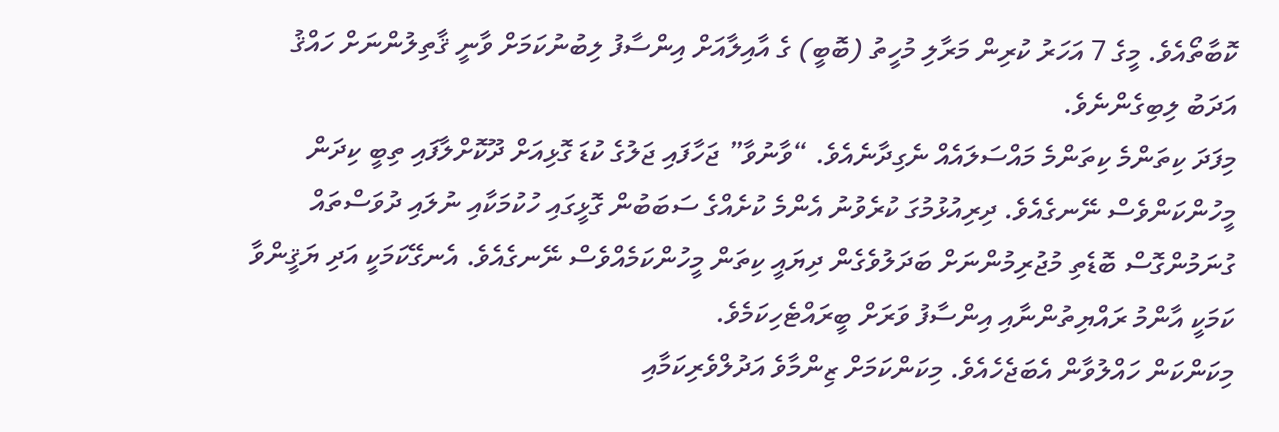ކޮބާތޯއެވެ. މީގެ 7 އަހަރު ކުރިން މަރާލި މުހީތު (ބޮބީ) ގެ އާއިލާއަށް އިންސާފު ލިބުނުކަމަށް ވާނީ ޤާތިލުންނަށް ހައްޤު އަދަބު ލިބިގެންނެވެ.
މިފަދަ ކިތަންމެ ކިތަންމެ މައްސަލައެއް ނެގިދާނެއެވެ. “ވާނުވާ” ޖަހާފައި ޖަލުގެ ކުޑަ ގޮޅިއަށް ދޫކޮށްލާފައި ތިބީ ކިދަން މީހުންކަންވެސް ނޭނގެއެވެ. ދިރިއުޅުމުގަ ކުރެވުނު އެންމެ ކުށެއްގެ ސަބަބުން ގޮޅީގައި ހުކުމަކާއި ނުލައި ދުވަސްތައް ގުނަމުންގޮސް ބޮޑެތި މުޖުރިމުންނަށް ބަދަލުވެގެން ދިޔައީ ކިތަން މީހުންކަމެއްވެސް ނޭނގެއެވެ. އެނގޭކަމަކީ އަދި ޔަޤީންވާ ކަމަކީ އާންމު ރައްޔިތުންނާއި އިންސާފު ވަރަށް ބީރައްޓެހިކަމެވެ.
މިކަންކަން ހައްލުވާން އެބަޖެހެއެވެ. މިކަންކަމަށް ޒިންމާވެ އަދުލްވެރިކަމާއި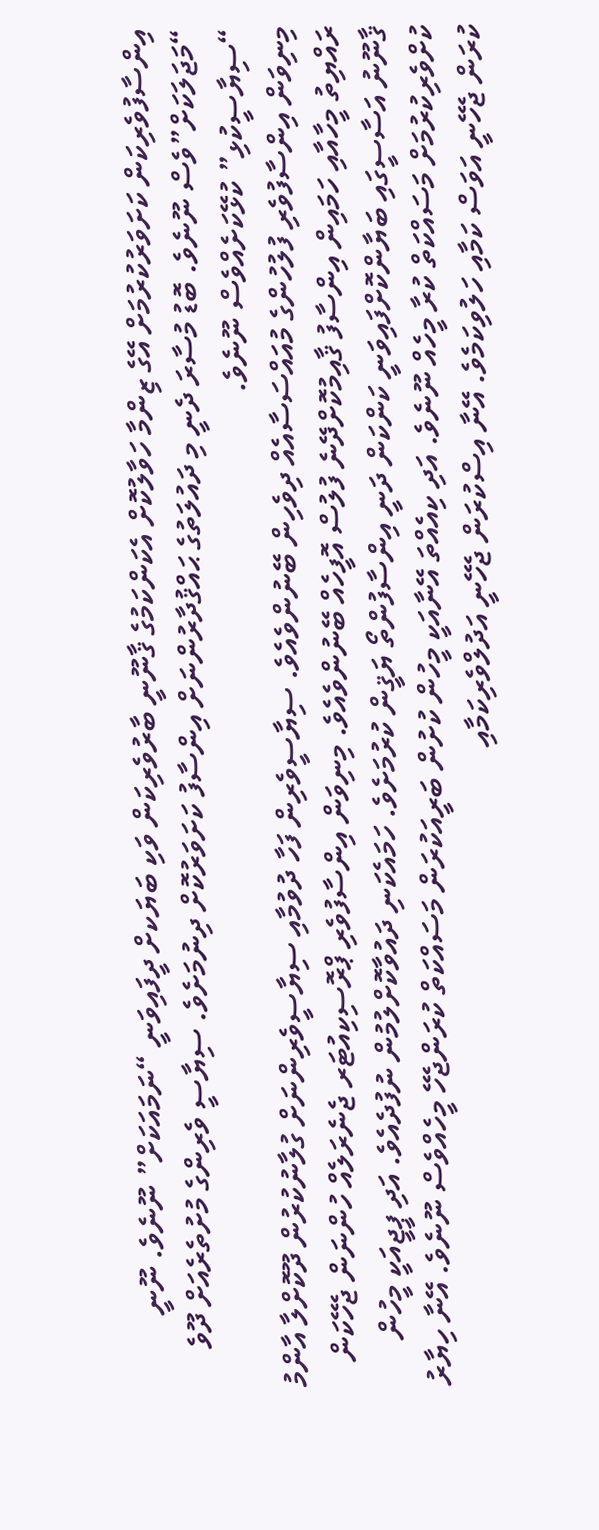އިންސާފުވެރިކަން ކަށަވަރުކުރުމަށް އޭގެ ޒިންމާ ހަވާލުކޮށް އެކަންކަމުގެ ޤާނޫނީ ބާރުވެރިކަން ވަކި ބަޔަކށް ދީފައިވަނީ “ނަމައަކަށް” ނޫނެވެ. ނޫނީ “މަޖަލަކަށް”ވެސް ނޫނެވެ. ބޮޑު މުސާރަ ދެނީ މި ދައުލަތުގެ ޙައްޤުދާރުންނަށް އިންސާފު ކަށަވަރުކޮށް ދިނުމަށެވެ. ސިޔާސީ ވެރިންގެ މުށުތެރެއަށް ދޫވެ “ސިޔާސީކުޅި” ކުޅޭކަށެއްވެސް ނޫނެވެ.
މިނިވަން އިންސާފުވެރި ފުލުހުންގެ މުއައްސަސާއެއް ދިވެހިން ބޭނުންވެއެވެ. ސިޔާސީވެރިން ފަހާ ދުވުމާއި ސިޔާސީވެރިންނަށް ގުލާނުކުރުން ދޫކޮށްލާ އާންމު ރައްޔިތު މީހާއާއި ހަމައިން އިންސާފު ޤާއިމުކޮށްދޭނެ ފުލުސް އޮފީހެއް ބޭނުންވެއެވެ. މިނިވަން އިންސާފުވެރި ޕްރޮސިކިއުޓަރ ޖެނެރަލެއް ހުންނަން ޖެހޭކަން ޤާނޫނު އަސާސީގައި ބަޔާންކޮށްފައިވަނީ ކަންކަން ދަނީ އިންސާފުންތޯ ޔަޤީން ކުރުމަށެވެ. ހަމައެކަނި ދައުވާކޮށްލުމުން ނުފުދެއެވެ. އަދި ޕީޖީއަކީ މީހުން ކުށްވެރިކުރުމަށް މަސައްކަތް ކުރާ މީހެއް ނޫނެވެ. އަދި ކިއެއްތަ އޭނާއަކީ މީހުން ކުށުން ބަރީއަކުރަން މަސައްކަތް ކުރަންޖެހޭ މީހެއްވެސް ނޫނެވެ. އޭނާ ހިޔާރު ކުރަން ޖެހޭނީ އަވަސް ކަމާއި ހަލުވިކަމެވެ. އޭނާ އިސްކުރަން ޖެހޭނީ އަދުލްވެރިކަމާއި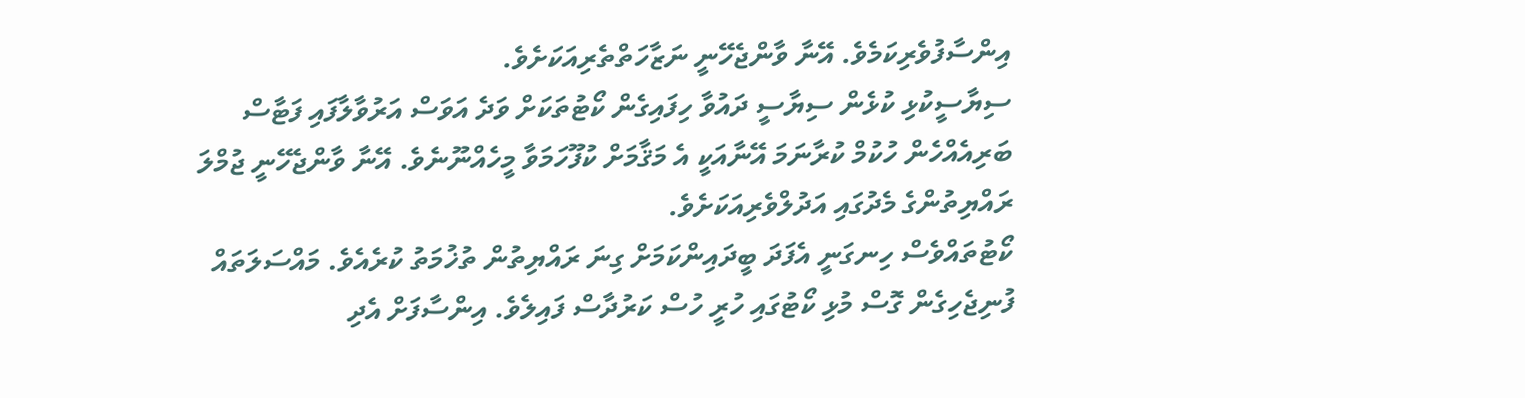އިންސާފުވެރިކަމެވެ. އޭނާ ވާންޖެހޭނީ ނަޒާހަތްތެރިއަކަށެވެ.
ސިޔާސީކުޅި ކުޅެން ސިޔާސީ ދައުވާ ހިފައިގެން ކޯޓުތަކަށް ވަދެ އަވަސް އަރުވާލާފައި ފަޓާސް ބަރިއެއްހެން ހުކުމް ކުރާނަމަ އޭނާއަކީ އެ މަޤާމަށް ކުފޫހަމަވާ މީހެއްނޫނެވެ. އޭނާ ވާންޖެހޭނީ ޖުމްލަ ރައްޔިތުންގެ މެދުގައި އަދުލްވެރިއަކަށެވެ.
ކޯޓުތައްވެސް ހިނގަނީ އެފަދަ ބީދައިންކަމަށް ގިނަ ރައްޔިތުން ތުޚުމަތު ކުރެއެވެ. މައްސަލަތައް ފުނިޖެހިގެން ގޮސް މުޅި ކޯޓުގައި ހުރީ ހުސް ކަރުދާސް ފައިލެވެ. އިންސާފަށް އެދި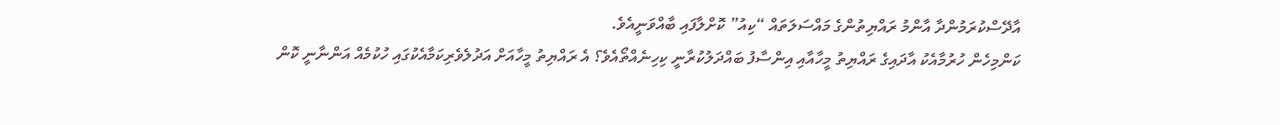އާދޭސްކުރަމުންދާ އާންމު ރައްޔިތުންގެ މައްސަލަތައް “ކިއު” ކޮށްލާފައި ބާއްވަނީއެވެ.
ކަންމިހެން ހުރުމާއެކު އާދައިގެ ރައްޔިތު މީހާއާއި އިންސާފު ބައްދަލުކުރާނީ ކިހިނެއްތޯއެވެ؟ އެ ރައްޔިތު މީހާއަށް އަދުލެވެރިކަމާއެކުގައި ހުކުމެއް އަންނާނީ ކޮން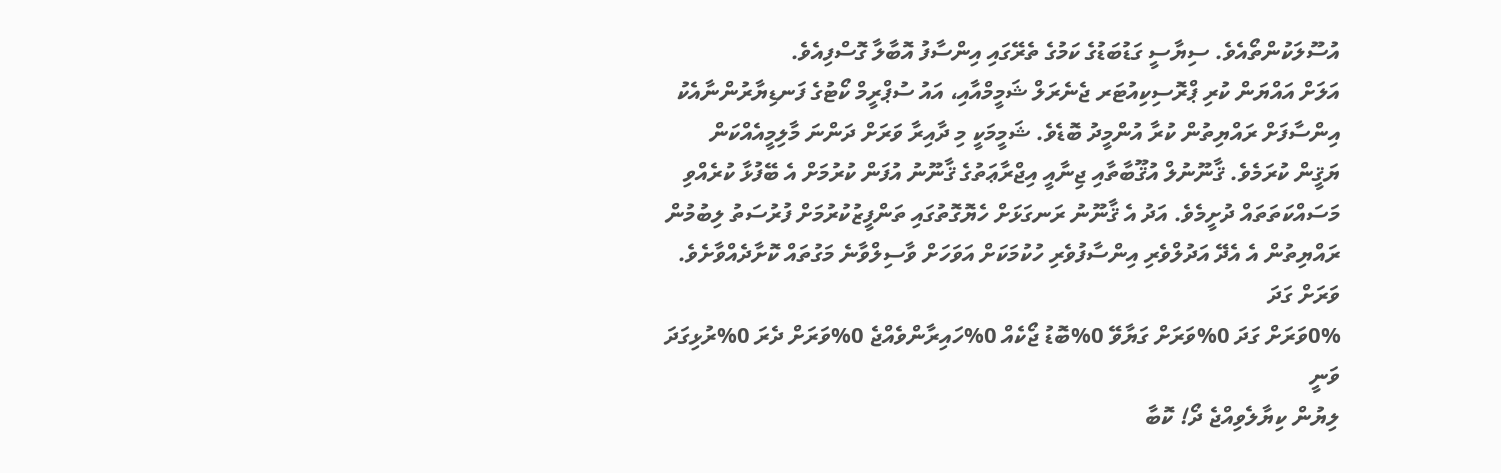އުސޫލަކުންތޯއެވެ. ސިޔާސީ ގަޑުބަޑުގެ ކަމުގެ ތެރޭގައި އިންސާފު އޮބާލާ ގޮސްފިއެވެ.
އަލަށް އައްޔަން ކުރި ޕްރޮސިކިއުޓަރ ޖެނެރަލް ޝަމީމްއާއި، އައު ސުޕްރީމް ކޯޓުގެ ފަނޑިޔާރުންނާއެކު އިންސާފަށް ރައްޔިތުން ކުރާ އުންމީދު ބޮޑެވެ. ޝަމީމަކީ މި ދާއިރާ ވަރަށް ދަންނަ މާލިމީއެއްކަން ޔަޤީން ކުރަމެވެ. ޤާނޫނުލް އުޤޫބާތާއި ޖިނާއީ އިޖްރާޢަތުގެ ޤާނޫނު އުފަން ކުރުމަށް އެ ބޭފުޅާ ކުރެއްވި މަސައްކަތަތައް ދުށީމެވެ. އަދު އެ ޤާނޫނު ރަނގަޅަށް ހެޔޮގޮތުގައި ތަންފީޒުކުރުމަށް ފުރުސަތު ލިބުމުން ރައްޔިތުން އެ އެދޭ އަދުލްވެރި އިންސާފުވެރި ހުކުމަކަށް އަވަހަށް ވާސިލްވާނެ މަގުތައް ކޮށާދެއްވާށެވެ.
ވަރަށް ގަދަ
0%ވަރަށް ގަދަ 0%ވަރަށް ގަޔާވޭ 0%ބޮޑު ޖޯކެއް 0%ހައިރާންވެއްޖެ 0%ވަރަށް ދެރަ 0%ރުޅިގަދަ ވަނީ
ލިޔުން ކިޔާލެވިއްޖެ ދޯ! ކޮބާ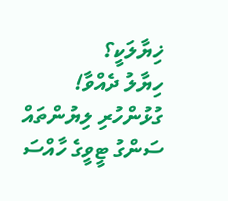ޚިޔާލަކީ؟
ހިޔާލު ދެއްވާ!
ގުޅުންހުރި ލިޔުންތައް
ސަންގު ޓީވީގެ ހާއްސަ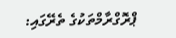ޕްރޮގްރާމްތަކުގެ ތެރޭގައި: